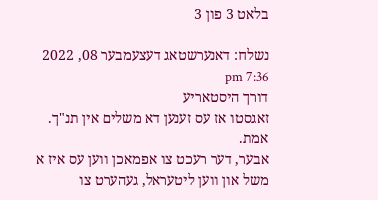בלאט 3 פון 3

נשלח: דאנערשטאג דעצעמבער 08, 2022 7:36 pm
דורך היסטאריע
זאגסטו אז עס זענען דא משלים אין תנ"ך.
אמת.
אבער, דער רעכט צו אפמאכן ווען עס איז א משל און ווען ליטעראל, געהערט צו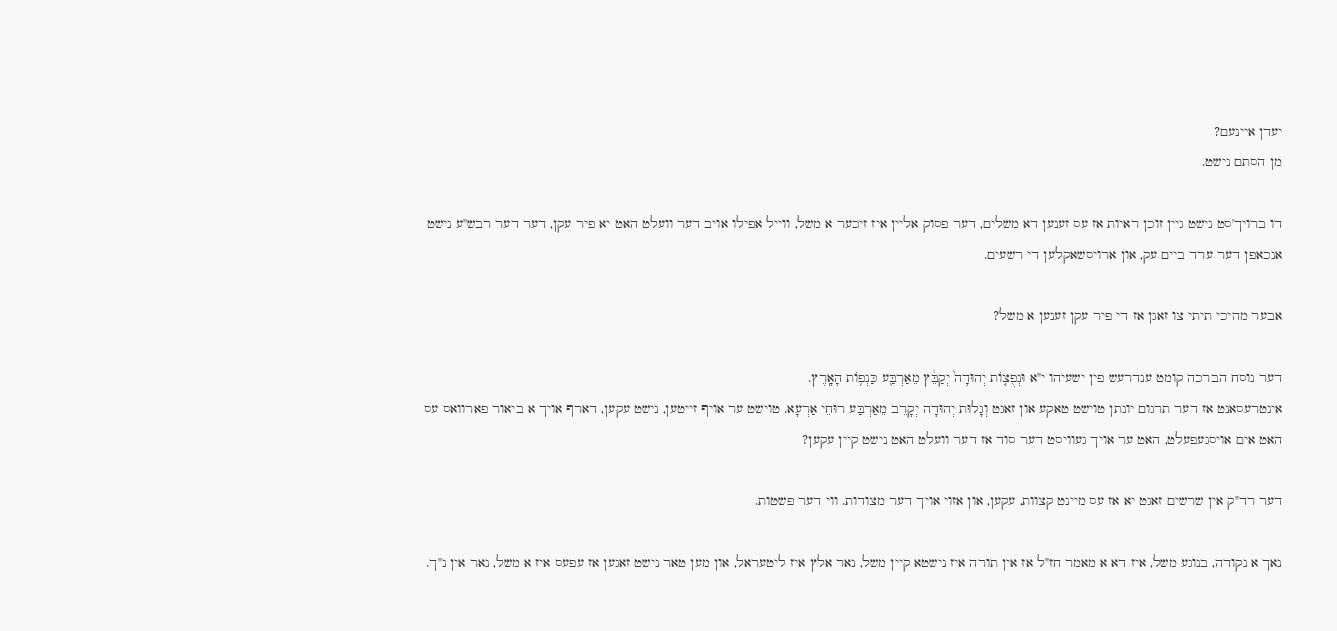יעדן איינעם?
מן הסתם נישט.

דו ברויך'סט נישט גיין זוכן ראיות אז עס זענען דא משלים, דער פסוק אליין איז זיכער א משל, ווייל אפילו אויב דער וועלט האט יא פיר עקן, דער דער רבש"ע נישט אנכאפן דער ערד ביים עק, און ארויסשאקלען די רשעים.

אבער מהיכי תיתי צו זאגן אז די פיר עקן זענען א משל?

דער נוסח הברכה קומט ענדרעש פין ישעיהו י"א וּנְפֻצ֤וֹת יְהוּדָה֙ יְקַבֵּ֔ץ מֵאַרְבַּ֖ע כַּנְפ֥וֹת הָאָֽרֶץ.
אינטרעסאנט אז דער תרגום יונתן טוישט טאקע און זאגט וְגָלוּת יְהוּדָה יְקָרֵב מֵאַרְבַּע רוּחֵי אַרְעָא. טוישט ער אויף זייטען, נישט עקען, דארף אויך א ביאור פארוואס עס האט אים אויסגעפעלט, האט ער אויך געוויסט דער סוד אז דער וועלט האט נישט קיין עקען?

דער רד"ק אין שרשים זאגט יא אז עס מיינט קצוות, עקען, און אזוי אויך דער מצודות. ווי דער פשטות.

נאך א נקודה, בנוגע משל, איז דא א מאמר חז"ל אז אין תורה איז נישטא קיין משל, נאר אלץ איז ליטעראל, און מען טאר נישט זאגען אז עפעס איז א משל, נאר אין נ"ך.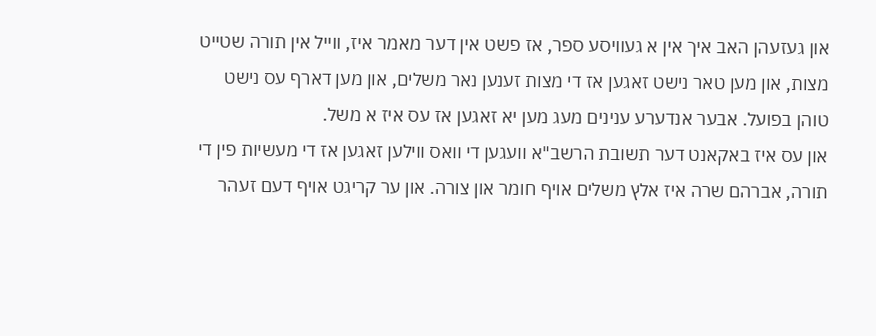און געזעהן האב איך אין א געוויסע ספר, אז פשט אין דער מאמר איז, ווייל אין תורה שטייט מצות, און מען טאר נישט זאגען אז די מצות זענען נאר משלים, און מען דארף עס נישט טוהן בפועל. אבער אנדערע ענינים מעג מען יא זאגען אז עס איז א משל.
און עס איז באקאנט דער תשובת הרשב"א וועגען די וואס ווילען זאגען אז די מעשיות פין די תורה, אברהם שרה איז אלץ משלים אויף חומר און צורה. און ער קריגט אויף דעם זעהר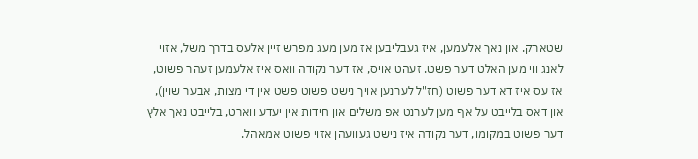שטארק. און נאך אלעמען, איז געבליבען אז מען מעג מפרש זיין אלעס בדרך משל, אזוי לאנג ווי מען האלט דער פשט. זעהט אויס, אז דער נקודה וואס איז אלעמען זעהר פשוט, אז עס איז דא דער פשוט (חז"ל לערנען אויך נישט פשוט פשט אין די מצות, אבער שוין), און דאס בלייבט על אף מען לערנט אפ משלים און חידות אין יעדע ווארט, בלייבט נאך אלץ דער פשוט במקומו, דער נקודה איז נישט געוועהן אזוי פשוט אמאהל.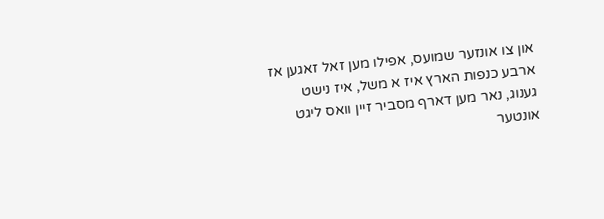און צו אונזער שמועס, אפילו מען זאל זאגען אז ארבע כנפות הארץ איז א משל, איז נישט גענוג, נאר מען דארף מסביר זיין וואס ליגט אונטער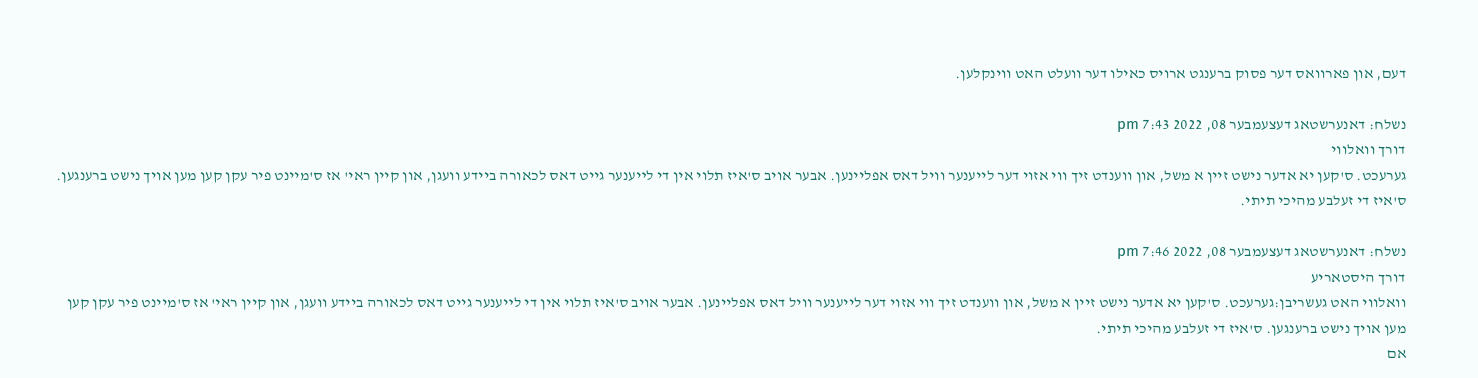דעם, און פארוואס דער פסוק ברענגט ארויס כאילו דער וועלט האט ווינקלען.

נשלח: דאנערשטאג דעצעמבער 08, 2022 7:43 pm
דורך וואלווי
גערעכט. ס'קען יא אדער נישט זיין א משל, און ווענדט זיך ווי אזוי דער לייענער וויל דאס אפליינען. אבער אויב ס'איז תלוי אין די לײענער גייט דאס לכאורה ביידע וועגן, און קיין ראי' אז ס'מיינט פיר עקן קען מען אויך נישט ברענגען. ס'איז די זעלבע מהיכי תיתי.

נשלח: דאנערשטאג דעצעמבער 08, 2022 7:46 pm
דורך היסטאריע
וואלווי האט געשריבן:גערעכט. ס'קען יא אדער נישט זיין א משל, און ווענדט זיך ווי אזוי דער לייענער וויל דאס אפליינען. אבער אויב ס'איז תלוי אין די לײענער גייט דאס לכאורה ביידע וועגן, און קיין ראי' אז ס'מיינט פיר עקן קען מען אויך נישט ברענגען. ס'איז די זעלבע מהיכי תיתי.
אם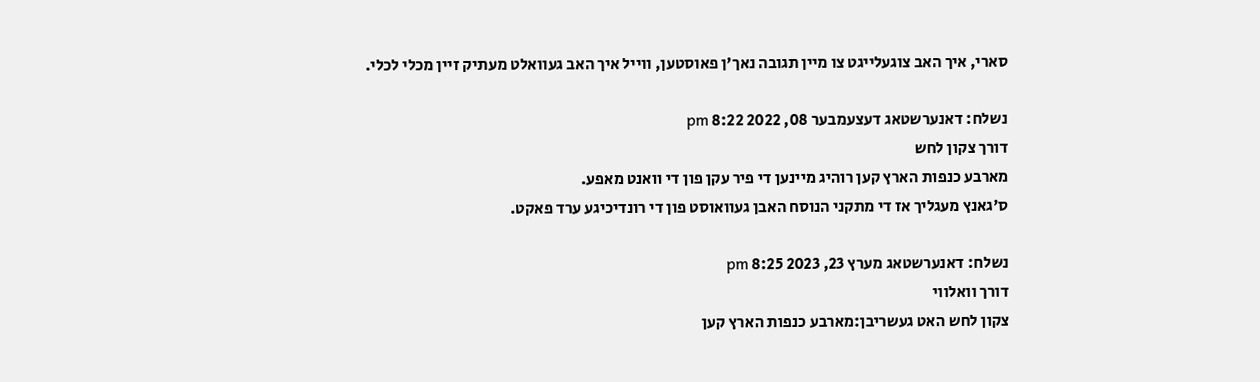סארי, איך האב צוגעלייגט צו מיין תגובה נאך'ן פאוסטען, ווייל איך האב געוואלט מעתיק זיין מכלי לכלי.

נשלח: דאנערשטאג דעצעמבער 08, 2022 8:22 pm
דורך צקון לחש
מארבע כנפות הארץ קען רוהיג מיינען די פיר עקן פון די וואנט מאפע.
ס'גאנץ מעגליך אז די מתקני הנוסח האבן געוואוסט פון די רונדיכיגע ערד פאקט.

נשלח: דאנערשטאג מערץ 23, 2023 8:25 pm
דורך וואלווי
צקון לחש האט געשריבן:מארבע כנפות הארץ קען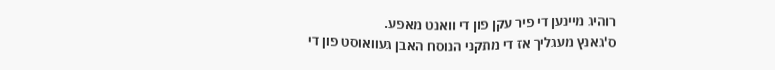רוהיג מיינען די פיר עקן פון די וואנט מאפע.
ס'גאנץ מעגליך אז די מתקני הנוסח האבן געוואוסט פון די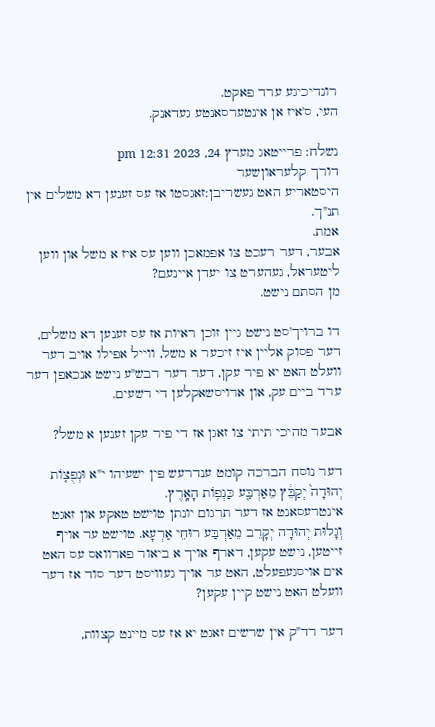רונדיכיגע ערד פאקט.
העי, ס'איז אן אינטערסאנטע געדאנק.

נשלח: פרייטאג מערץ 24, 2023 12:31 pm
דורך קלעראוןשער
היסטאריע האט געשריבן:זאגסטו אז עס זענען דא משלים אין תנ"ך.
אמת.
אבער, דער רעכט צו אפמאכן ווען עס איז א משל און ווען ליטעראל, געהערט צו יעדן איינעם?
מן הסתם נישט.

דו ברויך'סט נישט גיין זוכן ראיות אז עס זענען דא משלים, דער פסוק אליין איז זיכער א משל, ווייל אפילו אויב דער וועלט האט יא פיר עקן, דער דער רבש"ע נישט אנכאפן דער ערד ביים עק, און ארויסשאקלען די רשעים.

אבער מהיכי תיתי צו זאגן אז די פיר עקן זענען א משל?

דער נוסח הברכה קומט ענדרעש פין ישעיהו י"א וּנְפֻצ֤וֹת יְהוּדָה֙ יְקַבֵּ֔ץ מֵאַרְבַּ֖ע כַּנְפ֥וֹת הָאָֽרֶץ.
אינטרעסאנט אז דער תרגום יונתן טוישט טאקע און זאגט וְגָלוּת יְהוּדָה יְקָרֵב מֵאַרְבַּע רוּחֵי אַרְעָא. טוישט ער אויף זייטען, נישט עקען, דארף אויך א ביאור פארוואס עס האט אים אויסגעפעלט, האט ער אויך געוויסט דער סוד אז דער וועלט האט נישט קיין עקען?

דער רד"ק אין שרשים זאגט יא אז עס מיינט קצוות,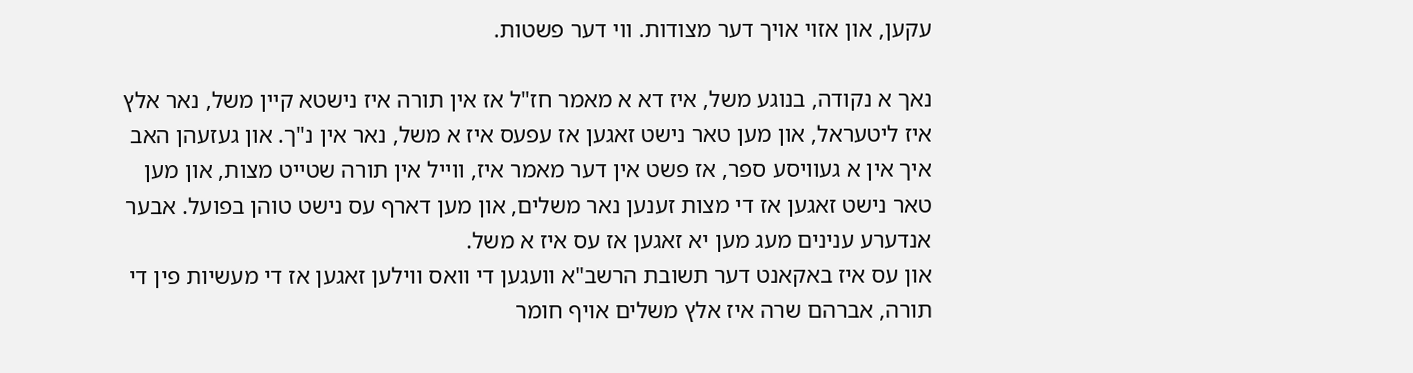עקען, און אזוי אויך דער מצודות. ווי דער פשטות.

נאך א נקודה, בנוגע משל, איז דא א מאמר חז"ל אז אין תורה איז נישטא קיין משל, נאר אלץ איז ליטעראל, און מען טאר נישט זאגען אז עפעס איז א משל, נאר אין נ"ך. און געזעהן האב איך אין א געוויסע ספר, אז פשט אין דער מאמר איז, ווייל אין תורה שטייט מצות, און מען טאר נישט זאגען אז די מצות זענען נאר משלים, און מען דארף עס נישט טוהן בפועל. אבער אנדערע ענינים מעג מען יא זאגען אז עס איז א משל.
און עס איז באקאנט דער תשובת הרשב"א וועגען די וואס ווילען זאגען אז די מעשיות פין די תורה, אברהם שרה איז אלץ משלים אויף חומר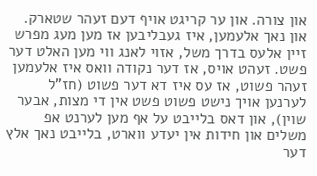און צורה. און ער קריגט אויף דעם זעהר שטארק. און נאך אלעמען, איז געבליבען אז מען מעג מפרש זיין אלעס בדרך משל, אזוי לאנג ווי מען האלט דער פשט. זעהט אויס, אז דער נקודה וואס איז אלעמען זעהר פשוט, אז עס איז דא דער פשוט (חז"ל לערנען אויך נישט פשוט פשט אין די מצות, אבער שוין), און דאס בלייבט על אף מען לערנט אפ משלים און חידות אין יעדע ווארט, בלייבט נאך אלץ דער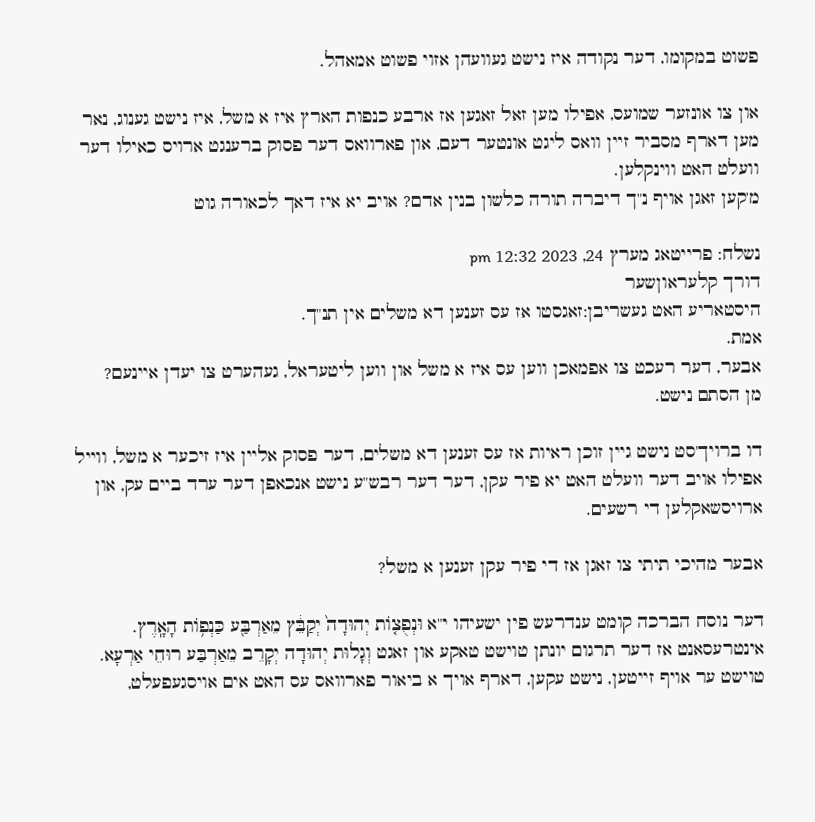פשוט במקומו, דער נקודה איז נישט געוועהן אזוי פשוט אמאהל.

און צו אונזער שמועס, אפילו מען זאל זאגען אז ארבע כנפות הארץ איז א משל, איז נישט גענוג, נאר מען דארף מסביר זיין וואס ליגט אונטער דעם, און פארוואס דער פסוק ברענגט ארויס כאילו דער וועלט האט ווינקלען.
מ'קען זאגן אויף נ"ך דיברה תורה כלשון בנין אדם? אויב יא איז דאך לכאורה גוט

נשלח: פרייטאג מערץ 24, 2023 12:32 pm
דורך קלעראוןשער
היסטאריע האט געשריבן:זאגסטו אז עס זענען דא משלים אין תנ"ך.
אמת.
אבער, דער רעכט צו אפמאכן ווען עס איז א משל און ווען ליטעראל, געהערט צו יעדן איינעם?
מן הסתם נישט.

דו ברויך'סט נישט גיין זוכן ראיות אז עס זענען דא משלים, דער פסוק אליין איז זיכער א משל, ווייל אפילו אויב דער וועלט האט יא פיר עקן, דער דער רבש"ע נישט אנכאפן דער ערד ביים עק, און ארויסשאקלען די רשעים.

אבער מהיכי תיתי צו זאגן אז די פיר עקן זענען א משל?

דער נוסח הברכה קומט ענדרעש פין ישעיהו י"א וּנְפֻצ֤וֹת יְהוּדָה֙ יְקַבֵּ֔ץ מֵאַרְבַּ֖ע כַּנְפ֥וֹת הָאָֽרֶץ.
אינטרעסאנט אז דער תרגום יונתן טוישט טאקע און זאגט וְגָלוּת יְהוּדָה יְקָרֵב מֵאַרְבַּע רוּחֵי אַרְעָא. טוישט ער אויף זייטען, נישט עקען, דארף אויך א ביאור פארוואס עס האט אים אויסגעפעלט,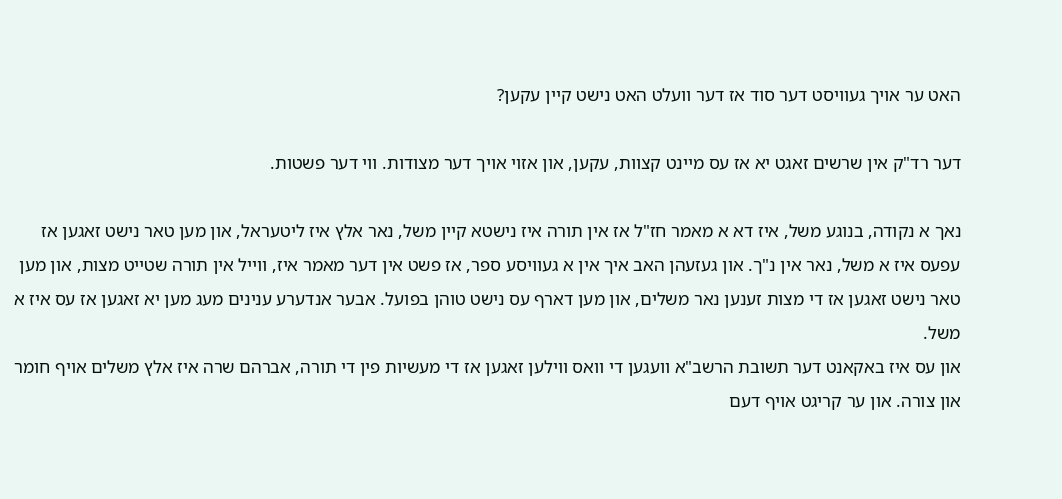האט ער אויך געוויסט דער סוד אז דער וועלט האט נישט קיין עקען?

דער רד"ק אין שרשים זאגט יא אז עס מיינט קצוות, עקען, און אזוי אויך דער מצודות. ווי דער פשטות.

נאך א נקודה, בנוגע משל, איז דא א מאמר חז"ל אז אין תורה איז נישטא קיין משל, נאר אלץ איז ליטעראל, און מען טאר נישט זאגען אז עפעס איז א משל, נאר אין נ"ך. און געזעהן האב איך אין א געוויסע ספר, אז פשט אין דער מאמר איז, ווייל אין תורה שטייט מצות, און מען טאר נישט זאגען אז די מצות זענען נאר משלים, און מען דארף עס נישט טוהן בפועל. אבער אנדערע ענינים מעג מען יא זאגען אז עס איז א משל.
און עס איז באקאנט דער תשובת הרשב"א וועגען די וואס ווילען זאגען אז די מעשיות פין די תורה, אברהם שרה איז אלץ משלים אויף חומר און צורה. און ער קריגט אויף דעם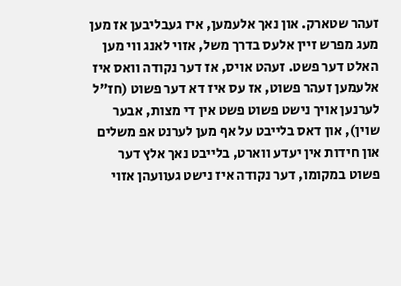זעהר שטארק. און נאך אלעמען, איז געבליבען אז מען מעג מפרש זיין אלעס בדרך משל, אזוי לאנג ווי מען האלט דער פשט. זעהט אויס, אז דער נקודה וואס איז אלעמען זעהר פשוט, אז עס איז דא דער פשוט (חז"ל לערנען אויך נישט פשוט פשט אין די מצות, אבער שוין), און דאס בלייבט על אף מען לערנט אפ משלים און חידות אין יעדע ווארט, בלייבט נאך אלץ דער פשוט במקומו, דער נקודה איז נישט געוועהן אזוי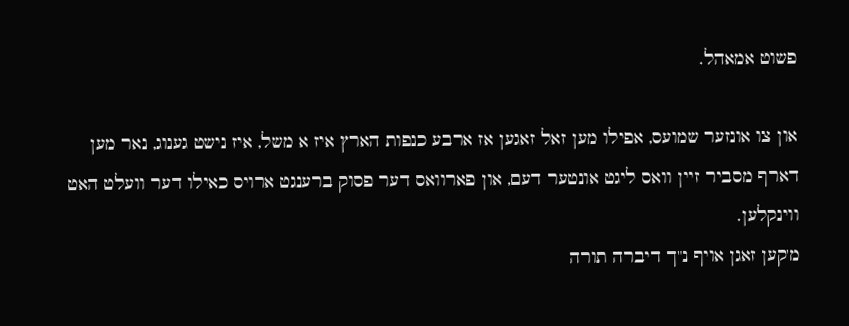פשוט אמאהל.

און צו אונזער שמועס, אפילו מען זאל זאגען אז ארבע כנפות הארץ איז א משל, איז נישט גענוג, נאר מען דארף מסביר זיין וואס ליגט אונטער דעם, און פארוואס דער פסוק ברענגט ארויס כאילו דער וועלט האט ווינקלען.
מ'קען זאגן אויף נ"ך דיברה תורה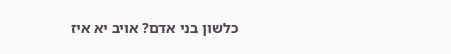כלשון בני אדם? אויב יא איז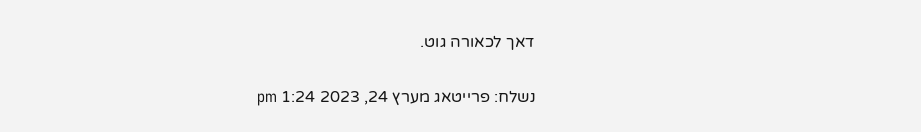דאך לכאורה גוט.

נשלח: פרייטאג מערץ 24, 2023 1:24 pm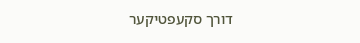דורך סקעפטיקער